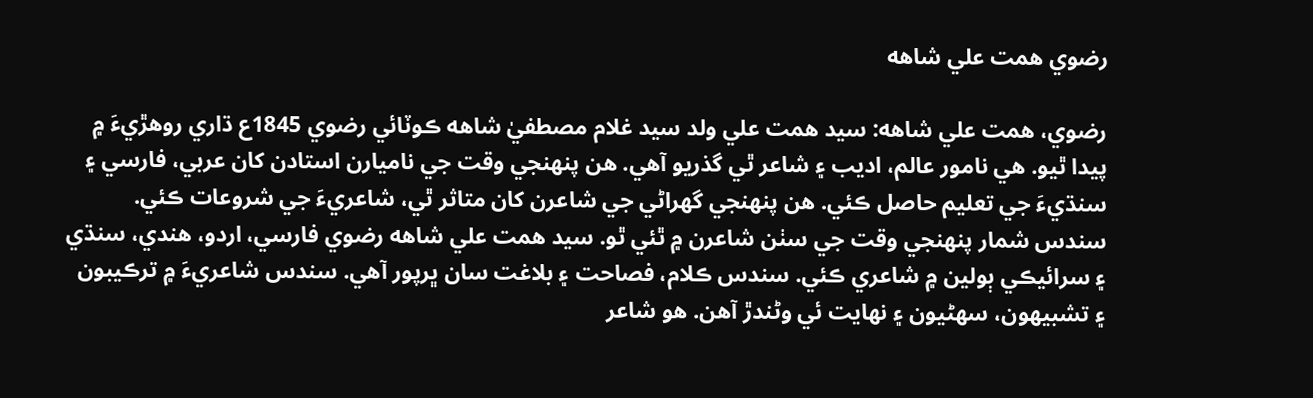رضوي همت علي شاهه

رضوي، همت علي شاهه: سيد همت علي ولد سيد غلام مصطفيٰ شاهه ڪوٽائي رضوي 1845ع ڌاري روهڙيءَ ۾ پيدا ٿيو. هي نامور عالم، اديب ۽ شاعر ٿي گذريو آهي. هن پنهنجي وقت جي ناميارن استادن کان عربي، فارسي ۽ سنڌيءَ جي تعليم حاصل ڪئي. هن پنهنجي گھراڻي جي شاعرن کان متاثر ٿي، شاعريءَ جي شروعات ڪئي. سندس شمار پنهنجي وقت جي سٺن شاعرن ۾ ٿئي ٿو. سيد همت علي شاهه رضوي فارسي، اردو، هندي، سنڌي ۽ سرائيڪي ٻولين ۾ شاعري ڪئي. سندس ڪلام، فصاحت ۽ بلاغت سان ڀرپور آهي. سندس شاعريءَ ۾ ترڪيبون ۽ تشبيهون، سهڻيون ۽ نهايت ئي وڻندڙ آهن. هو شاعر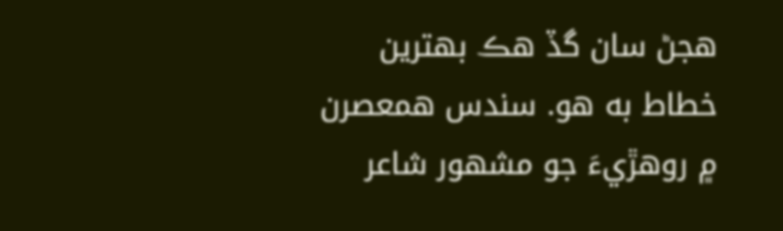هجڻ سان گڏ هڪ بهترين خطاط به هو. سندس همعصرن ۾ روهڙيءَ جو مشهور شاعر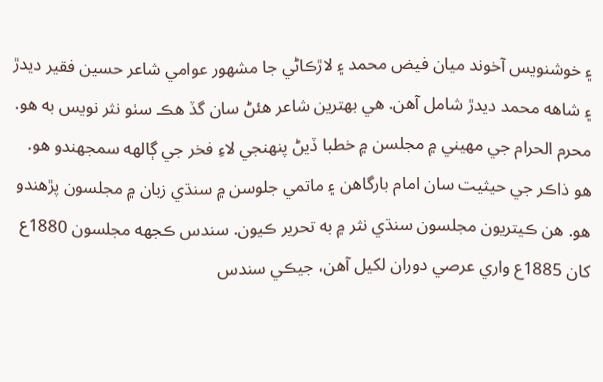۽ خوشنويس آخوند ميان فيض محمد ۽ لاڙڪاڻي جا مشهور عوامي شاعر حسين فقير ديدڙ ۽ شاهه محمد ديدڙ شامل آهن. هي بهترين شاعر هئڻ سان گڏ هڪ سٺو نثر نويس به هو. محرم الحرام جي مهيني ۾ مجلسن ۾ خطبا ڏيڻ پنهنجي لاءِ فخر جي ڳالهه سمجھندو هو.
هو ذاڪر جي حيثيت سان امام بارگاهن ۽ ماتمي جلوسن ۾ سنڌي زبان ۾ مجلسون پڙهندو هو. هن ڪيتريون مجلسون سنڌي نثر ۾ به تحرير ڪيون. سندس ڪجهه مجلسون 1880ع کان 1885ع واري عرصي دوران لکيل آهن، جيڪي سندس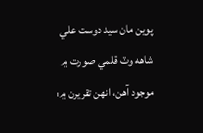پوين مان سيد دوست علي شاهه وٽ قلمي صورت ۾ موجود آهن، انهن تقريرن ۾: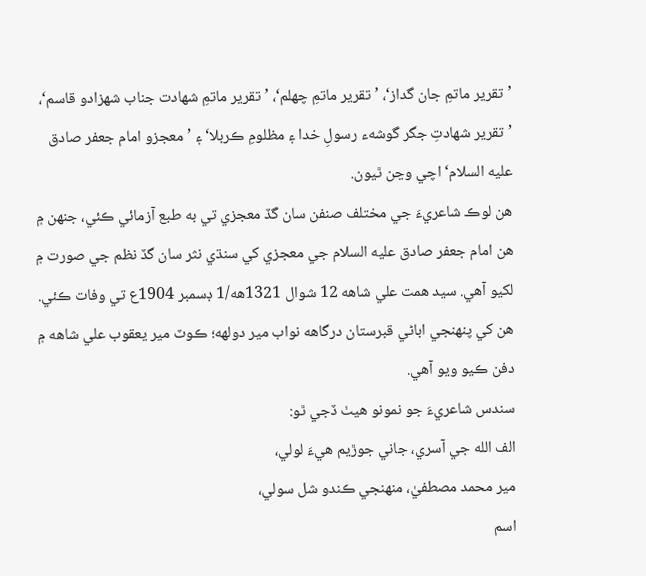’تقرير ماتمِ جان گداز‘، ’تقرير ماتمِ چهلم‘، ’تقرير ماتمِ شهادت جناب شهزادو قاسم‘، ’تقرير شهادتِ جگر گوشهء رسولِ خدا ۽ مظلومِ ڪربلا‘ ۽ ’معجزو امام جعفر صادق عليه السلام‘ اچي وڃن ٿيون.
هن لوڪ شاعريءَ جي مختلف صنفن سان گڏ معجزي تي به طبع آزمائي ڪئي، جنهن ۾ هن امام جعفر صادق عليه السلام جي معجزي کي سنڌي نثر سان گڏ نظم جي صورت ۾ لکيو آهي. سيد همت علي شاهه 12 شوال 1321هه/1 ڊسمبر 1904ع تي وفات ڪئي. هن کي پنهنجي اباڻي قبرستان درگاهه نواب مير دولهه؛ ڪوٽ مير يعقوب علي شاهه ۾ دفن ڪيو ويو آهي.
سندس شاعريءَ جو نمونو هيٺ ڏجي ٿو:
الف الله جي آسري، جاني جوڙيم هيءَ لولي،
مير محمد مصطفيٰ، منهنجي ڪندو شل سولي،
اسم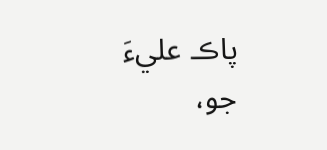پاڪ عليءَ جو،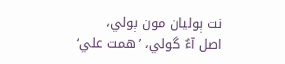نت ٻوليان مون ٻولي،
اصل آءٌ گولي، ’همت علي‘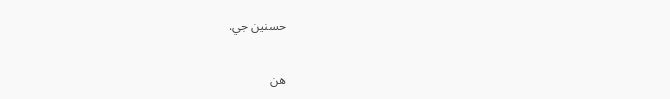حسنين جي.


هن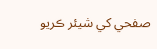صفحي کي شيئر ڪريو